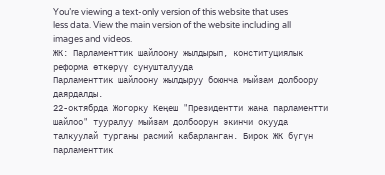You’re viewing a text-only version of this website that uses less data. View the main version of the website including all images and videos.
ЖК: Парламенттик шайлоону жылдырып, конституциялык реформа өткөрүү сунушталууда
Парламенттик шайлоону жылдыруу боюнча мыйзам долбоору даярдалды.
22-октябрда Жогорку Кеңеш "Президентти жана парламентти шайлоо" тууралуу мыйзам долбоорун экинчи окууда талкуулай турганы расмий кабарланган. Бирок ЖК бүгүн парламенттик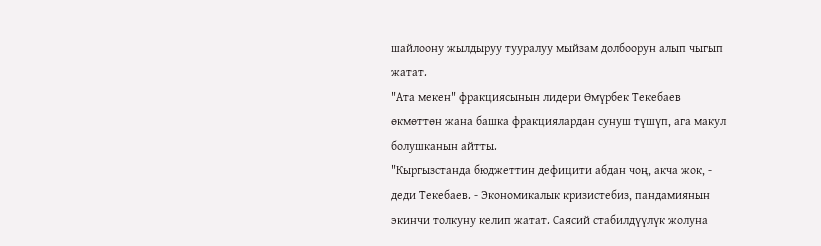шайлоону жылдыруу тууралуу мыйзам долбоорун алып чыгып жатат.
"Ата мекен" фракциясынын лидери Өмүрбек Текебаев өкмөттөн жана башка фракциялардан сунуш түшүп, ага макул болушканын айтты.
"Кыргызстанда бюджеттин дефицити абдан чоң, акча жок, - деди Текебаев. - Экономикалык кризистебиз, пандамиянын экинчи толкуну келип жатат. Саясий стабилдүүлүк жолуна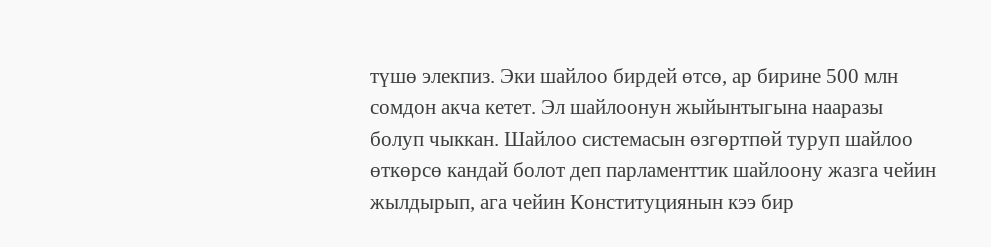түшө элекпиз. Эки шайлоо бирдей өтсө, ар бирине 500 млн сомдон акча кетет. Эл шайлоонун жыйынтыгына нааразы болуп чыккан. Шайлоо системасын өзгөртпөй туруп шайлоо өткөрсө кандай болот деп парламенттик шайлоону жазга чейин жылдырып, ага чейин Конституциянын кээ бир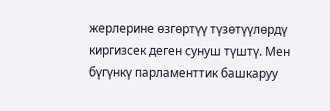жерлерине өзгөртүү түзөтүүлөрдү киргизсек деген сунуш түштү. Мен бүгүнкү парламенттик башкаруу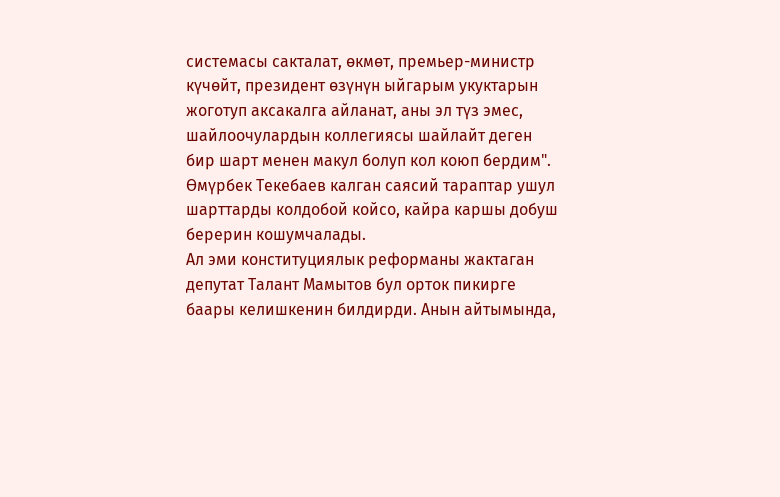системасы сакталат, өкмөт, премьер-министр күчөйт, президент өзүнүн ыйгарым укуктарын жоготуп аксакалга айланат, аны эл түз эмес, шайлоочулардын коллегиясы шайлайт деген бир шарт менен макул болуп кол коюп бердим".
Өмүрбек Текебаев калган саясий тараптар ушул шарттарды колдобой койсо, кайра каршы добуш берерин кошумчалады.
Ал эми конституциялык реформаны жактаган депутат Талант Мамытов бул орток пикирге баары келишкенин билдирди. Анын айтымында,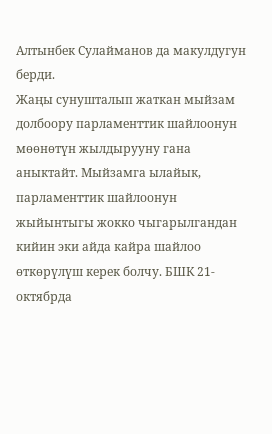Алтынбек Сулайманов да макулдугун берди.
Жаңы сунушталып жаткан мыйзам долбоору парламенттик шайлоонун мөөнөтүн жылдырууну гана аныктайт. Мыйзамга ылайык, парламенттик шайлоонун жыйынтыгы жокко чыгарылгандан кийин эки айда кайра шайлоо өткөрүлүш керек болчу. БШК 21-октябрда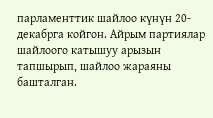парламенттик шайлоо күнүн 20-декабрга койгон. Айрым партиялар шайлоого катышуу арызын тапшырып, шайлоо жараяны башталган.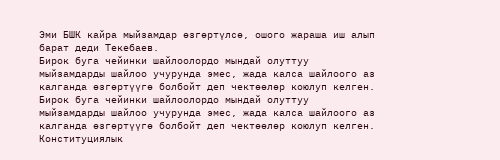Эми БШК кайра мыйзамдар өзгөртүлсө, ошого жараша иш алып барат деди Текебаев.
Бирок буга чейинки шайлоолордо мындай олуттуу мыйзамдарды шайлоо учурунда эмес, жада калса шайлоого аз калганда өзгөртүүгө болбойт деп чектөөлөр коюлуп келген.
Бирок буга чейинки шайлоолордо мындай олуттуу мыйзамдарды шайлоо учурунда эмес, жада калса шайлоого аз калганда өзгөртүүгө болбойт деп чектөөлөр коюлуп келген.
Конституциялык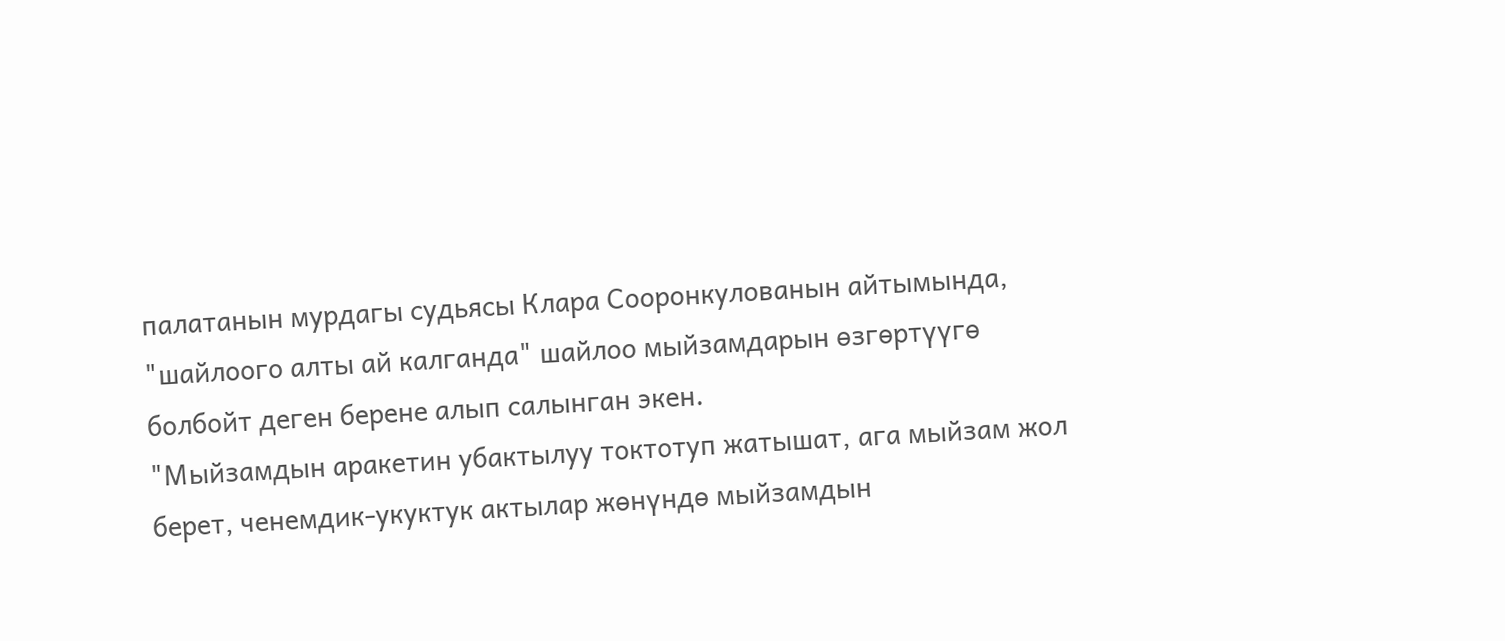палатанын мурдагы судьясы Клара Сооронкулованын айтымында, "шайлоого алты ай калганда" шайлоо мыйзамдарын өзгөртүүгө болбойт деген берене алып салынган экен.
"Мыйзамдын аракетин убактылуу токтотуп жатышат, ага мыйзам жол берет, ченемдик-укуктук актылар жөнүндө мыйзамдын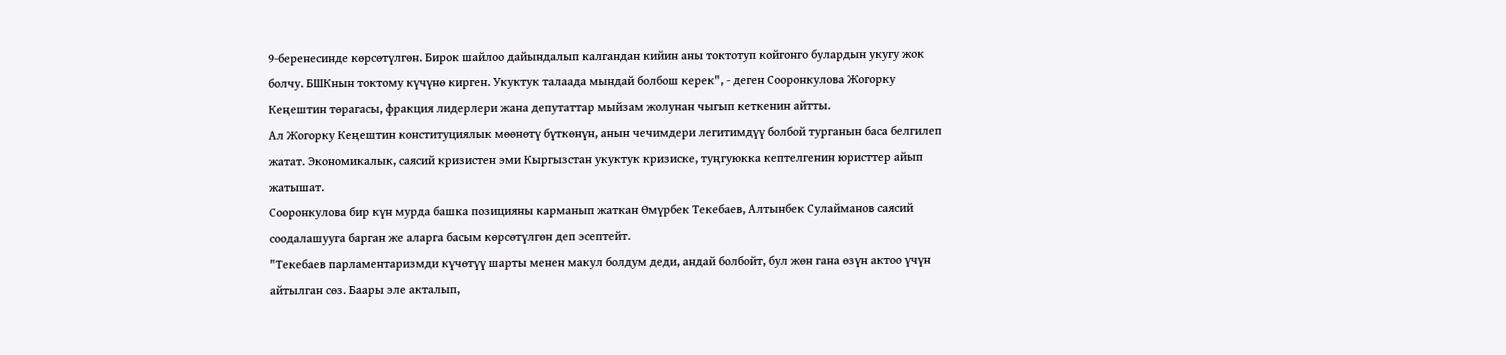9-беренесинде көрсөтүлгөн. Бирок шайлоо дайындалып калгандан кийин аны токтотуп койгонго булардын укугу жок болчу. БШКнын токтому күчүнө кирген. Укуктук талаада мындай болбош керек", - деген Сооронкулова Жогорку Кеңештин төрагасы, фракция лидерлери жана депутаттар мыйзам жолунан чыгып кеткенин айтты.
Ал Жогорку Кеңештин конституциялык мөөнөтү бүткөнүн, анын чечимдери легитимдүү болбой турганын баса белгилеп жатат. Экономикалык, саясий кризистен эми Кыргызстан укуктук кризиске, туңгуюкка кептелгенин юристтер айып жатышат.
Сооронкулова бир күн мурда башка позицияны карманып жаткан Өмүрбек Текебаев, Алтынбек Сулайманов саясий соодалашууга барган же аларга басым көрсөтүлгөн деп эсептейт.
"Текебаев парламентаризмди күчөтүү шарты менен макул болдум деди, андай болбойт, бул жөн гана өзүн актоо үчүн айтылган сөз. Баары эле акталып,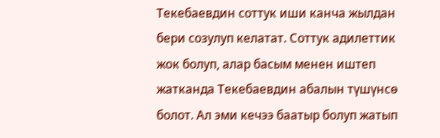Текебаевдин соттук иши канча жылдан бери созулуп келатат. Соттук адилеттик жок болуп, алар басым менен иштеп жатканда Текебаевдин абалын түшүнсө болот. Ал эми кечээ баатыр болуп жатып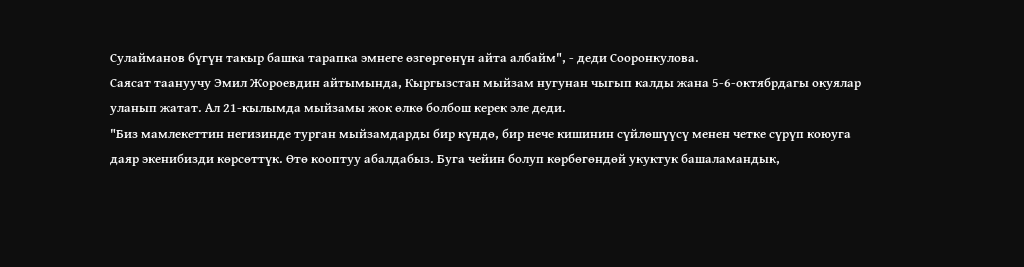Сулайманов бүгүн такыр башка тарапка эмнеге өзгөргөнүн айта албайм", - деди Сооронкулова.
Саясат таануучу Эмил Жороевдин айтымында, Кыргызстан мыйзам нугунан чыгып калды жана 5-6-октябрдагы окуялар уланып жатат. Ал 21-кылымда мыйзамы жок өлкө болбош керек эле деди.
"Биз мамлекеттин негизинде турган мыйзамдарды бир күндө, бир нече кишинин сүйлөшүүсү менен четке сүрүп коюуга даяр экенибизди көрсөттүк. Өтө кооптуу абалдабыз. Буга чейин болуп көрбөгөндөй укуктук башаламандык,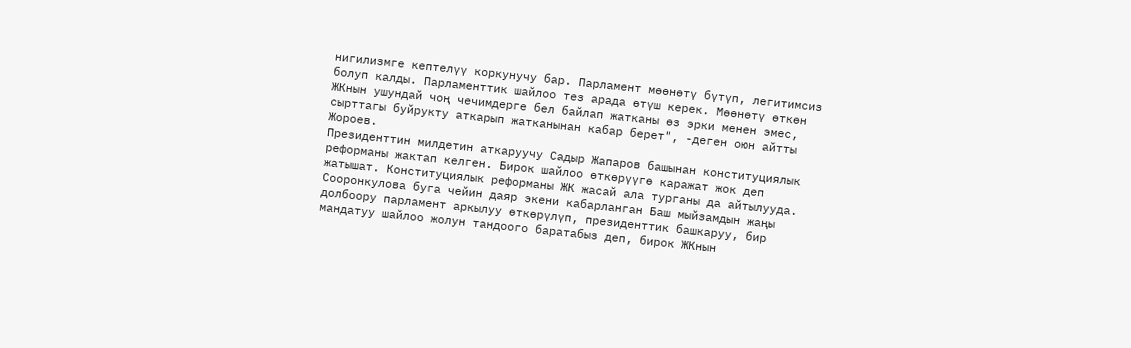нигилизмге кептелүү коркунучу бар. Парламент мөөнөтү бүтүп, легитимсиз болуп калды. Парламенттик шайлоо тез арада өтүш керек. Мөөнөтү өткөн ЖКнын ушундай чоң чечимдерге бел байлап жатканы өз эрки менен эмес, сырттагы буйрукту аткарып жатканынан кабар берет", -деген оюн айтты Жороев.
Президенттин милдетин аткаруучу Садыр Жапаров башынан конституциялык реформаны жактап келген. Бирок шайлоо өткөрүүгө каражат жок деп жатышат. Конституциялык реформаны ЖК жасай ала турганы да айтылууда.
Сооронкулова буга чейин даяр экени кабарланган Баш мыйзамдын жаңы долбоору парламент аркылуу өткөрүлүп, президенттик башкаруу, бир мандатуу шайлоо жолун тандоого баратабыз деп, бирок ЖКнын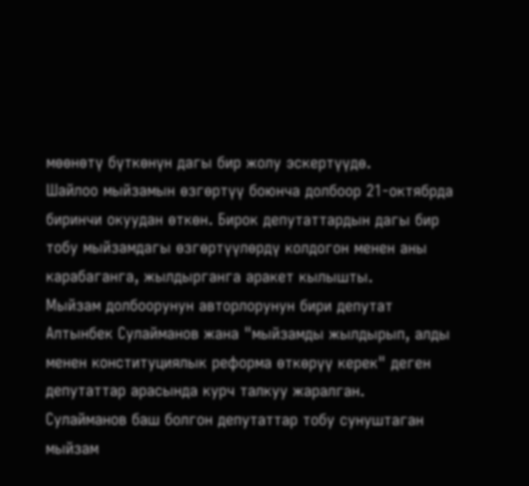мөөнөтү бүткөнүн дагы бир жолу эскертүүдө.
Шайлоо мыйзамын өзгөртүү боюнча долбоор 21-октябрда биринчи окуудан өткөн. Бирок депутаттардын дагы бир тобу мыйзамдагы өзгөртүүлөрдү колдогон менен аны карабаганга, жылдырганга аракет кылышты.
Мыйзам долбоорунун авторлорунун бири депутат Алтынбек Сулайманов жана "мыйзамды жылдырып, алды менен конституциялык реформа өткөрүү керек" деген депутаттар арасында курч талкуу жаралган.
Сулайманов баш болгон депутаттар тобу сунуштаган мыйзам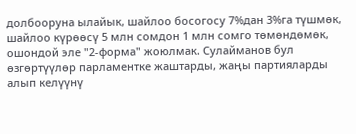долбооруна ылайык, шайлоо босогосу 7%дан 3%га түшмөк, шайлоо күрөөсү 5 млн сомдон 1 млн сомго төмөндөмөк, ошондой эле "2-форма" жоюлмак. Сулайманов бул өзгөртүүлөр парламентке жаштарды, жаңы партияларды алып келүүнү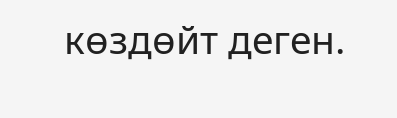көздөйт деген.